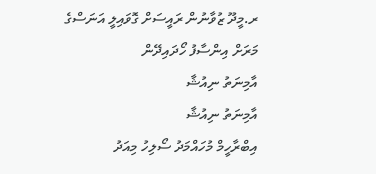ރ.މީދޫ ޒުވާނުން ރައީސަށް ގޮވައިލީ އަނަސްގެ މަރަށް އިންސާފު ހޯދައިދޭން
އާމިނަތު ނިއުޝާ
އާމިނަތު ނިއުޝާ
އިބްރާހީމް މުހައްމަދު ސޯލިހު މިއަދު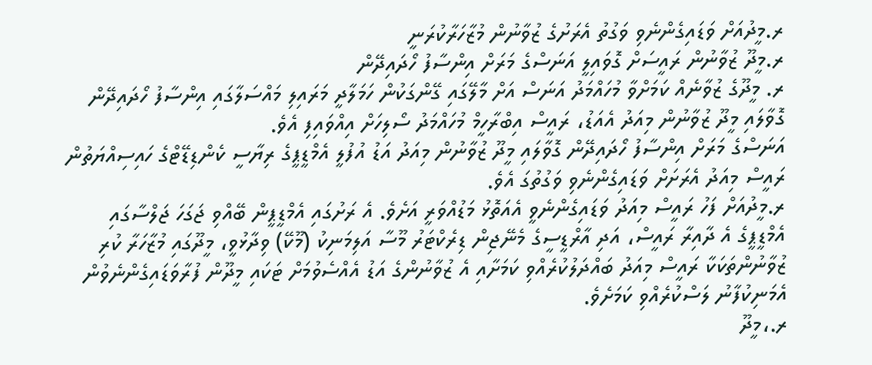ރ.މީދުއަށް ވަޑައިގެންނެވި ވަގުތު އެރަށުގެ ޒުވާނުން މުޒާހަރާކުރަނީ
ރ.މީދޫ ޒުވާނުން ރައީސަށް ގޮވައިލީ އަނަސްގެ މަރަށް އިންސާފު ހޯދައިދޭން
ރ. މީދޫގެ ޒުވާނެއް ކަމަށްވާ މުހައްމަދު އަނަސް އަށް މާލޭގައި ގޭންގަކުން ހަމަލާދީ މަރައިލި މައްސަލާގައި އިންސާފު ހޯދައިދޭން ގޮވާލައި މީދޫ ޒުވާނުން މިއަދު އެއަޑު، ރައީސް އިބްރާހީމް މުހައްމަދު ސޯލިހަށް އިއްވައިފި އެވެ.
އަނަސްގެ މަރަށް އިންސާފު ހޯދައިދޭން ގޮވާލައި މީދޫ ޒުވާނުން މިއަދު އަޑު އުފުލީ އެމްޑީޕީގެ ރިޔާސީ ކެންޑިޑޭޓްގެ ހައިސިއްޔަތުން ރައީސް މިއަދު އެރަށަށް ވަޑައިގެންނެވި ވަގުތުގަ އެވެ.
ރ.މީދުއަށް ފަހު ރައީސް މިއަދު ވަޑައިގެންނެވީ އެއަތޮޅު މަޑުއްވަރީ އަށެވެ. އެ ރަށުގައި އެމްޑީޕީން ބޭއްވި ޖަގަހަ ޖަލްސާގައި އެމްޑީޕީގެ އެ ދާއިރާ ރައީސް، އަދި އާރްޑީސީގެ މެނޭޖިން ޑިރެކްޓަރު މޫސާ އަލިމަނިކު (މޫކޭ) ވިދާޅުވީ، މީދޫގައި މުޒާހަރާ ކުރި ޒުވާނުންތަކަކާ ރައީސް މިއަދު ބައްދަލުކުރެއްވި ކަމަށާއި އެ ޒުވާނުންގެ އަޑު އެއްސެވުމަށް ޓަކައި މީދޫން ފުރާވަޑައިގެންނެވުން އެމަނިކުފާނު ލަސްކުރެއްވި ކަމަށެވެ.
ރ.،މީދޫ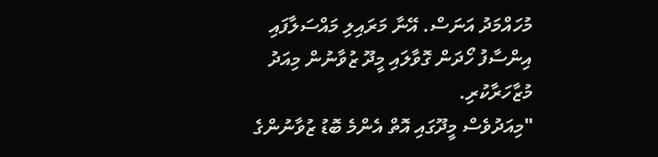މުހައްމަދު އަނަސް. އޭނާ މަރައިލި މައްސަލާފައި އިންސާފު ހޯދަން ގޮވާލައި މީދޫ ޒުވާނުން މިއަދު މުޒާހަރާކުރި.
"މިއަދުވެސް މީދޫގައި އޮތް އެންމެ ބޮޑު ޒުވާނުންގެ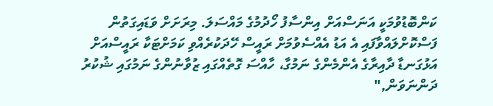ކަންބޮޑުވުމަކީ އަނަސްއަށް އިންސާފު ހޯދުމުގެ މައްސަލަ. މިރަށަށް ވަޑައިގަތުން ފަސްކޮށްލައްވާފައި އެ އަޑު އެއްސެވުމަށް ރައީސް ހޭދަކުރެއްވި ކަމަށްޓަކާ ރައީސްއަށް އަޅުގަނޑާ ދާއިރާގެ އެންމެންގެ ނަމުގާ، ހާއްސަ ގޮތެއްގައި ޒުވާނުންގެ ނަމުގައި ޝުކުރު ދަންނަވަން,"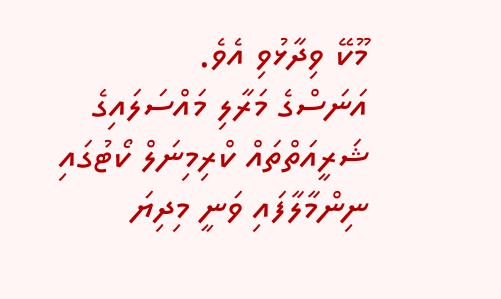މޫކޭ ވިދާޅުވި އެވެ.
އަނަސްގެ މަރާލި މައްސަލައިގެ ޝަރީއަތްތައް ކްރިމިނަލް ކޯޓުގައި ނިންމާލާފައި ވަނީ މިދިޔަ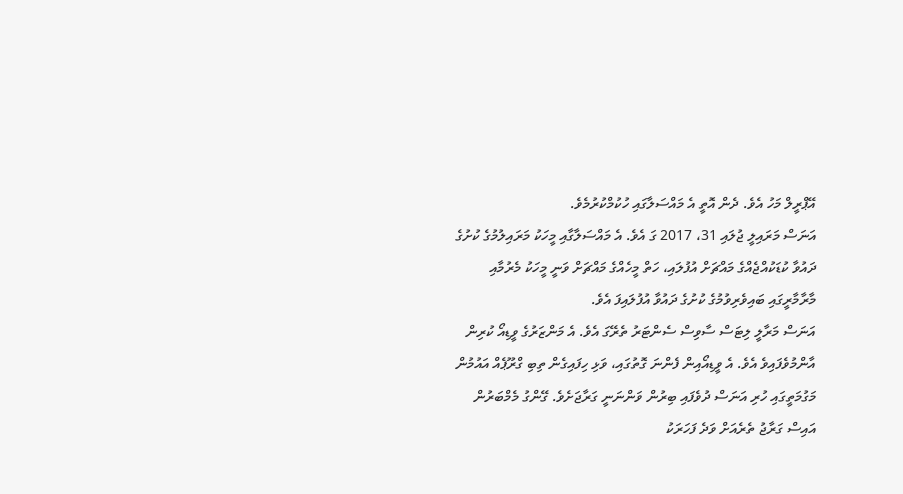އޭޕްރީލް މަހު އެވެ. ދެން އޮތީ އެ މައްސަލާގައި ހުކުމްކުރުމެވެ.
އަނަސް މަރައިލީ ޖުލައި 31، 2017 ގަ އެވެ. އެ މައްސަލާގާއި މީހަކު މަރައިލުމުގެ ކުށުގެ ދައުވާ ކުޑަކުއްޖެއްގެ މައްޗަށް އުފުލައި، ހަތް މީހެއްގެ މައްޗަށް ވަނީ މީހަކު މެރުމާއި މާރާމާރީގައި ބައިވެރިވުމުގެ ކުށުގެ ދައުވާ އުފުލައިފަ އެވެ.
އަނަސް މަރާލީ ލިޓަސް ސާވިސް ސެންޓަރު ތެރޭގަ އެވެ. އެ މަންޒަރުގެ ވީޑިއޯ ކުރިން އާންމުވެފައިވެ އެވެ. އެ ވީޑިއޯއިން ފެންނަ ގޮތުގައި، ވަޅި ހިފައިގެން ތިބި ގްރޫޕެއް އައުމުން މަގުމަތީގައި ހުރި އަނަސް ދުވެފައި ބިރުން ވަންނަނީ ގަރާޖަށެވެ. ގޭންގު މެމްބަރުން އައިސް ގަރާޖު ތެރެއަށް ވަދެ ފަހަރަކު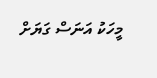މީހަކު އަނަސް ގަޔަށް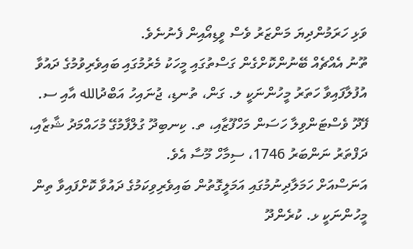ވަޅި ހަރަމުންދިޔަ މަންޒަރު ވެސް ވީޑިއޯއިން ފެނުނެވެ.
ތޫނު އެއްޗެއް ބޭނުންކޮށްގެން ގަސްތުގައި މީހަކު މެރުމުގައި ބައިވެރިވުމުގެ ދައުވާ އުފުލާފައިވާ ހަތަރު މީހުންނަކީ ލ. ގަން، ތުނޑި، ޖުނައިހު އަބްދުالله އާއި ސ. ފޭދޫ ވެސްޓަންވިލާ ހަސަން މަހްފޫޒާއި، ތ. ކިނބިދޫ ގުލްފާމުގޭ މުހައްމަދު ޝާޒާއި، ދަފްތަރު ނަންބަރު 1746، ސިމާހް މޫސާ އެވެ.
އަނަސްއަށް ހަމަލާދިނުމުގައި އަމަލީގޮތުން ބައިވެރިވިކަމުގެ ދައުވާ ކޮށްފައިވާ ތިން މީހުންނަކީ ޅ. ކުރެންދޫ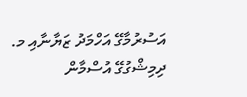އަސުރުމާގޭ އަހްމަދު ޒަޔާނާއި މ. ދިމިޝްގުގޭ އުސްމާން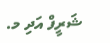ޝަރީފް އަދި މ.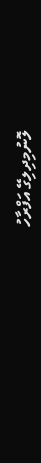ލޮނުމިދިލިގޭ އަފްރާހު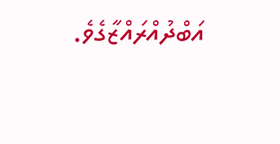އަބްދުއްރައްޒާގެވެ.